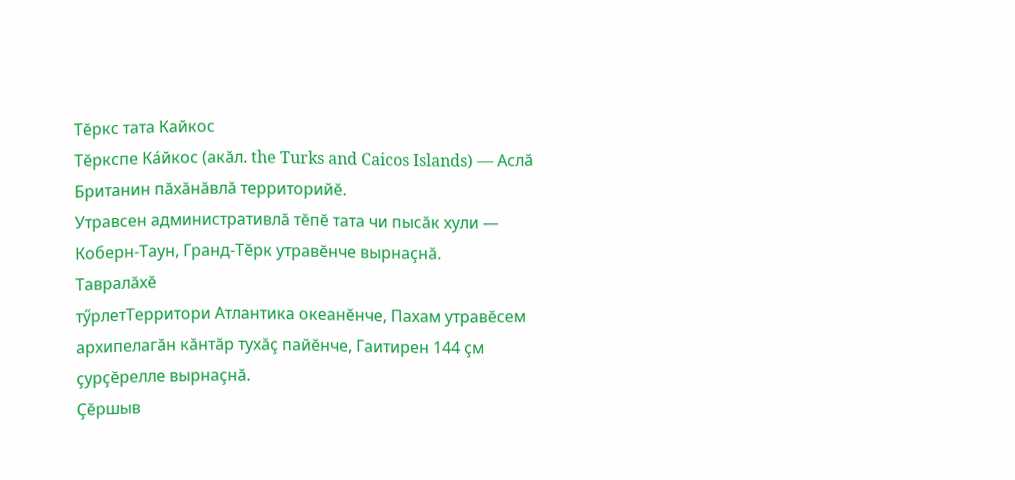Тĕркс тата Кайкос
Тĕркспе Ка́йкос (акăл. the Turks and Caicos Islands) — Аслă Британин пăхăнăвлă территорийĕ.
Утравсен административлă тĕпĕ тата чи пысăк хули — Коберн-Таун, Гранд-Тĕрк утравĕнче вырнаçнă.
Тавралăхĕ
тӳрлетТерритори Атлантика океанĕнче, Пахам утравĕсем архипелагăн кăнтăр тухăç пайĕнче, Гаитирен 144 çм çурçĕрелле вырнаçнă.
Çĕршыв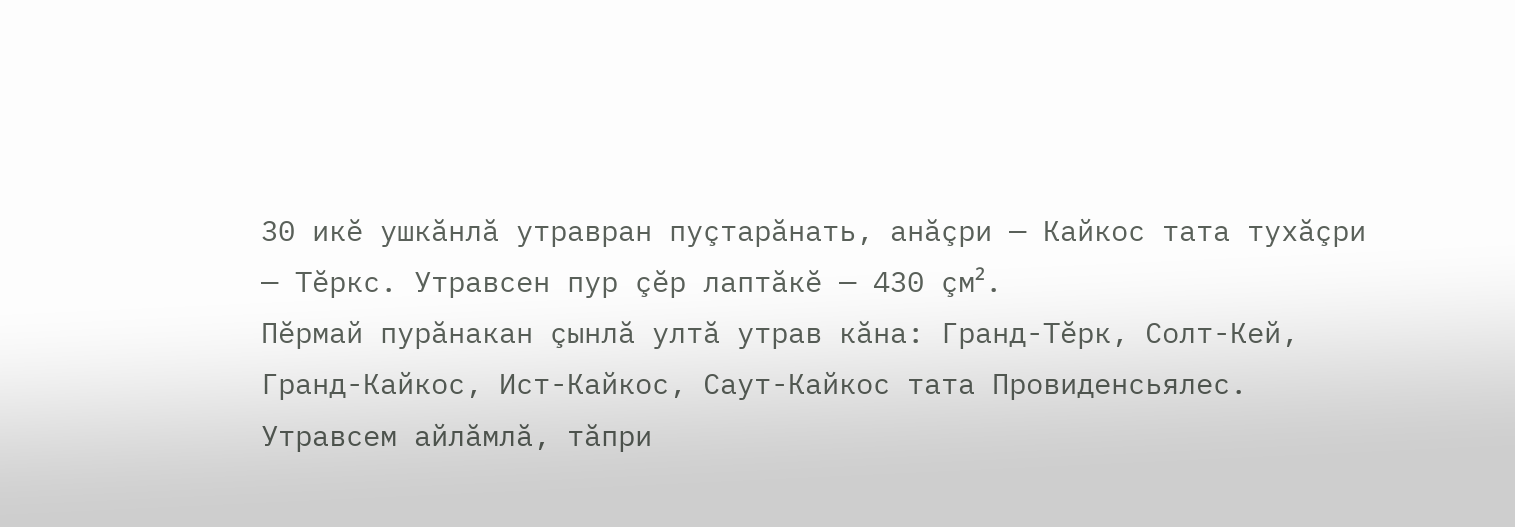30 икĕ ушкăнлă утравран пуçтарăнать, анăçри — Кайкос тата тухăçри — Тĕркс. Утравсен пур çĕр лаптăкĕ — 430 çм².
Пĕрмай пурăнакан çынлă ултă утрав кăна: Гранд-Тĕрк, Солт-Кей, Гранд-Кайкос, Ист-Кайкос, Саут-Кайкос тата Провиденсьялес.
Утравсем айлăмлă, тăпри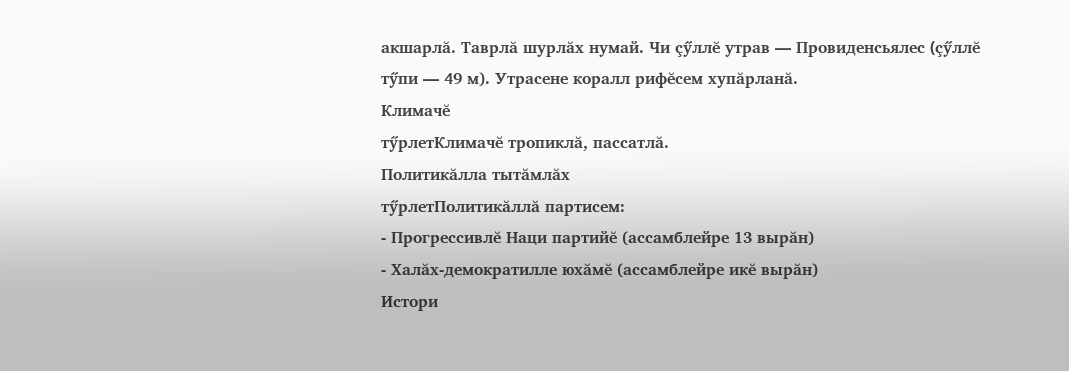акшарлă. Таврлă шурлăх нумай. Чи çӳллĕ утрав — Провиденсьялес (çӳллĕ тӳпи — 49 м). Утрасене коралл рифĕсем хупăрланă.
Климачĕ
тӳрлетКлимачĕ тропиклă, пассатлă.
Политикăлла тытăмлăх
тӳрлетПолитикăллă партисем:
- Прогрессивлĕ Наци партийĕ (ассамблейре 13 вырăн)
- Халăх-демократилле юхăмĕ (ассамблейре икĕ вырăн)
Истори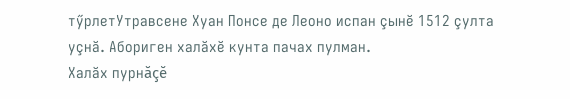тӳрлетУтравсене Хуан Понсе де Леоно испан çынĕ 1512 çулта уçнă. Абориген халăхĕ кунта пачах пулман.
Халăх пурнăçĕ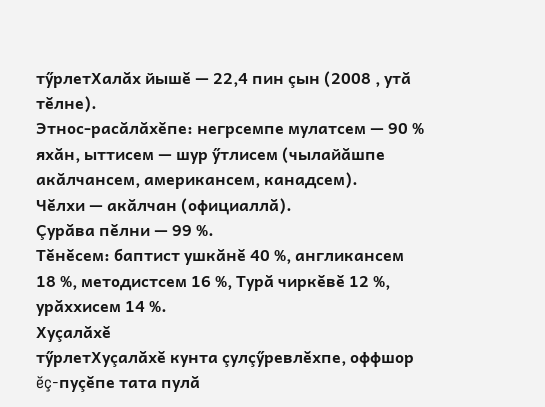тӳрлетХалăх йышĕ — 22,4 пин çын (2008 , утă тĕлне).
Этнос-расăлăхĕпе: негрсемпе мулатсем — 90 % яхăн, ыттисем — шур ӳтлисем (чылайăшпе акăлчансем, американсем, канадсем).
Чĕлхи — акăлчан (официаллă).
Çурăва пĕлни — 99 %.
Тĕнĕсем: баптист ушкăнĕ 40 %, англикансем 18 %, методистсем 16 %, Турă чиркĕвĕ 12 %, урăххисем 14 %.
Хуçалăхĕ
тӳрлетХуçалăхĕ кунта çулçӳревлĕхпе, оффшор ĕç-пуçĕпе тата пулă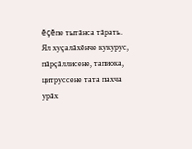ĕçĕпе тытăнса тăрать.
Ял хуçалăхĕнче кукурус, пăрçăллисене, тапиока, цитруссене тата пахча урăх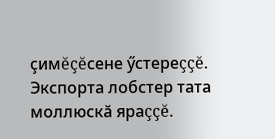çимĕçĕсене ӳстереççĕ.
Экспорта лобстер тата моллюскă яраççĕ.